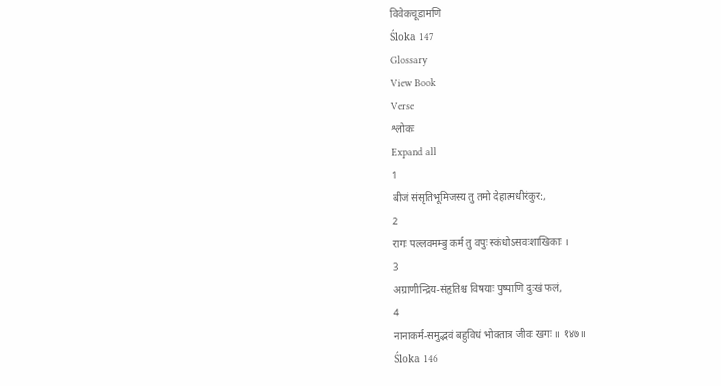विवेकचूडामणि
Śloka 147
Glossary
View Book
Verse
श्लोकः
Expand all
1
बीजं संसृतिभूमिजस्य तु तमो देहात्मधीरंकुर:,
2
रागः पल्लवमम्बु कर्म तु वपुः स्कंधोऽसवःशाखिकाः ।
3
अग्राणीन्द्रिय-संहृतिश्च विषयाः पुष्पाणि दुःखं फलं,
4
नानाकर्म-समुद्भवं बहुविधं भोक्तात्र जीवः खगः ॥ १४७॥
Śloka 146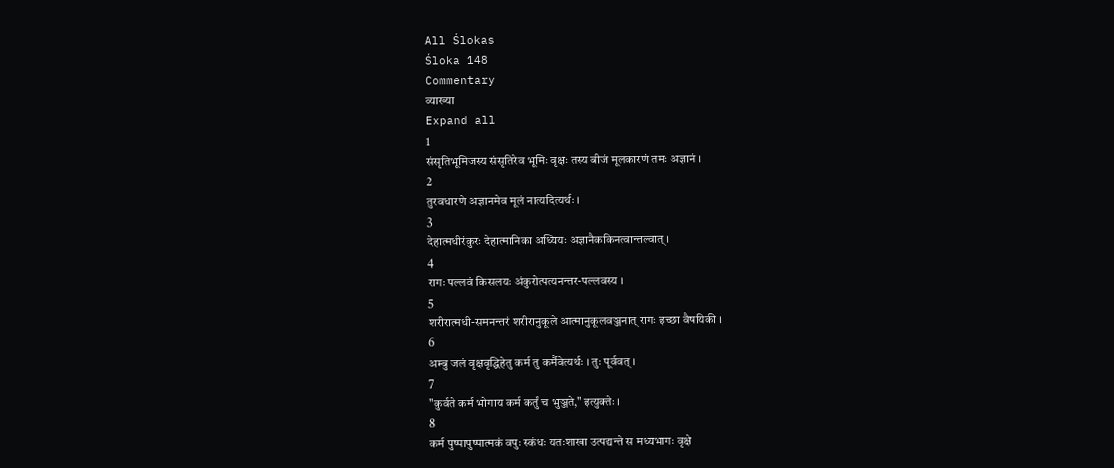All Ślokas
Śloka 148
Commentary
व्याख्या
Expand all
1
संसृतिभूमिजस्य संसृतिरेव भूमिः वृक्षः तस्य बीजं मूलकारणं तमः अज्ञानं ।
2
तुरवधारणे अज्ञानमेव मूलं नात्यदित्यर्थः ।
3
देहात्मधीरंकुरः देहात्मानिका अध्यियः अज्ञानैककिनत्वान्तल्वात् ।
4
रागः पल्लवं किसलयः अंकुरोत्पत्यनन्तर-पल्लवस्य ।
5
शरीरात्मधी-समनन्तरं शरीरानुकूले आत्मानुकूलवञ्जनात् रागः इच्छा वैषयिकी ।
6
अम्बु जलं वृक्षवृद्धिहेतु कर्म तु कर्मैवेत्यर्थः । तुः पूर्ववत् ।
7
"कुर्वते कर्म भोगाय कर्म कर्तुं च भुञ्जते," इत्युक्तेः ।
8
कर्म पुष्पापुष्पात्मकं वपुः स्कंधः यतःशाखा उत्पद्यन्ते स मध्यभागः वृक्षे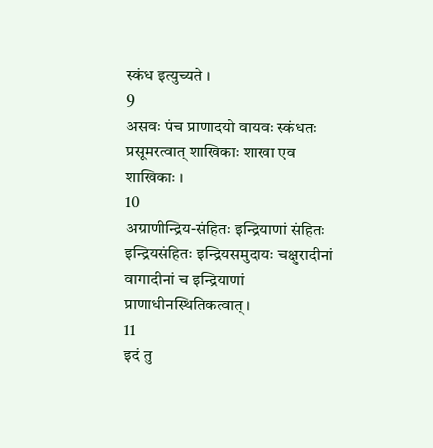स्कंध इत्युच्यते ।
9
असवः पंच प्राणादयो वायवः स्कंधतः प्रसूमरत्वात् शाखिकाः शाखा एव शाखिकाः ।
10
अग्राणीन्द्रिय-संहितः इन्द्रियाणां संहितः इन्द्रियसंहितः इन्द्रियसमुदायः चक्षुरादीनां वागादीनां च इन्द्रियाणां प्राणाधीनस्थितिकत्वात् ।
11
इदं तु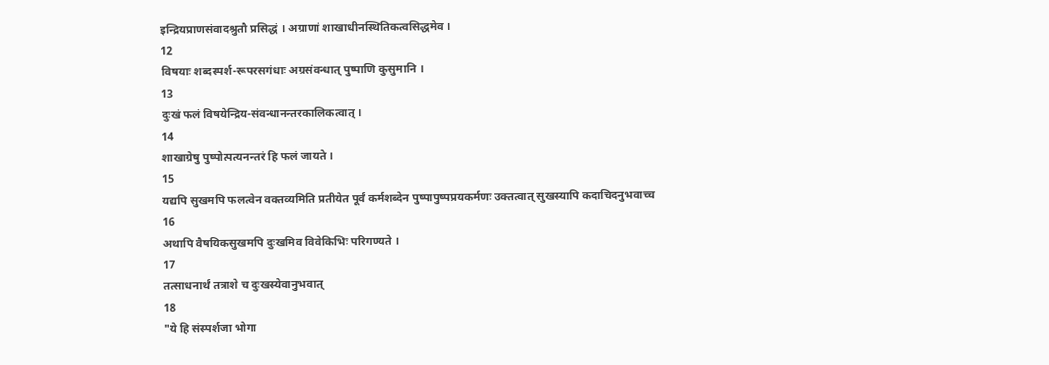इन्द्रियप्राणसंवादश्रुतौ प्रसिद्धं । अग्राणां शाखाधीनस्थितिकत्वसिद्धमेव ।
12
विषयाः शब्दस्पर्श-रूपरसगंधाः अग्रसंवन्धात् पुष्पाणि कुसुमानि ।
13
दुःखं फलं विषयेन्द्रिय-संवन्धानन्तरकालिकत्वात् ।
14
शाखाग्रेषु पुष्पोत्पत्यनन्तरं हि फलं जायते ।
15
यद्यपि सुखमपि फलत्वेन वक्तव्यमिति प्रतीयेत पूर्वं कर्मशब्देन पुष्पापुष्पप्रयकर्मणः उक्तत्वात् सुखस्यापि कदाचिदनुभवाच्च
16
अथापि वैषयिकसुखमपि दुःखमिव विवेकिभिः परिगण्यते ।
17
तत्साधनार्थं तत्राशे च दुःखस्येवानुभवात्
18
"ये हि संस्पर्शजा भोगा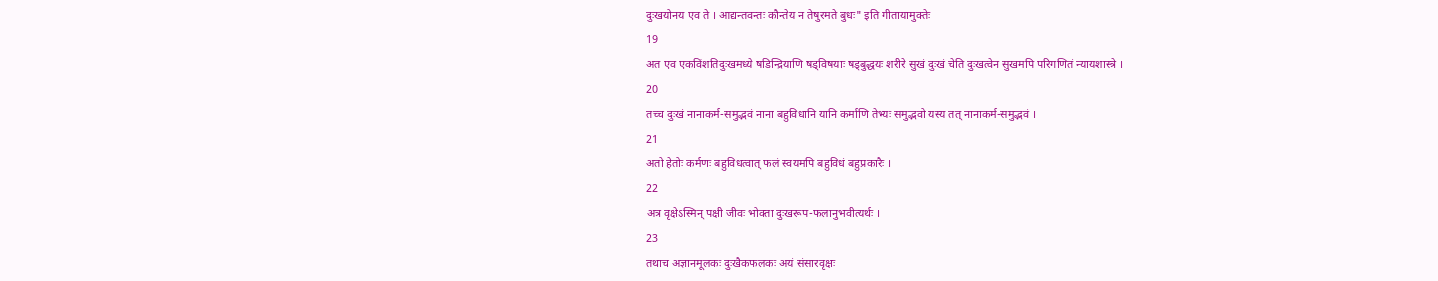दुःखयोनय एव ते । आद्यन्तवन्तः कौन्तेय न तेषुरमते बुधः" इति गीतायामुक्तेः
19
अत एव एकविंशतिदुःखमध्ये षडिन्द्रियाणि षड्विषयाः षड्बुद्धयः शरीरे सुखं दुःखं चेति दुःखत्वेन सुखमपि परिगणितं न्यायशास्त्रे ।
20
तच्च दुःखं नानाकर्म-समुद्भवं नाना बहुविधानि यानि कर्माणि तेभ्यः समुद्भवो यस्य तत् नानाकर्म-समुद्भवं ।
21
अतो हेतोः कर्मणः बहुविधत्वात् फलं स्वयमपि बहुविधं बहुप्रकारैः ।
22
अत्र वृक्षेऽस्मिन् पक्षी जीवः भोक्ता दुःखरूप-फलानुभवीत्यर्थः ।
23
तथाच अज्ञानमूलकः दुःखैकफलकः अयं संसारवृक्षः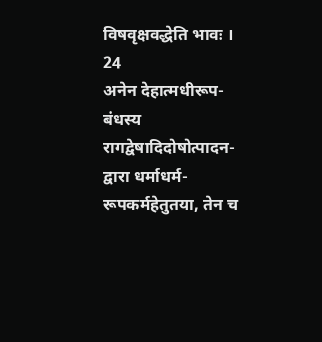विषवृक्षवद्धेति भावः ।
24
अनेन देहात्मधीरूप-बंधस्य रागद्वेषादिदोषोत्पादन-द्वारा धर्माधर्म-रूपकर्महेतुतया, तेन च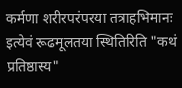कर्मणा शरीरपरंपरया तत्राहभिमानः इत्येवं रूढमूलतया स्थितिरिति "कथं प्रतिष्ठास्य"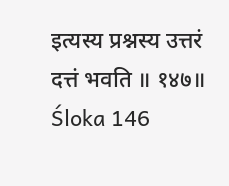इत्यस्य प्रश्नस्य उत्तरं दत्तं भवति ॥ १४७॥
Śloka 146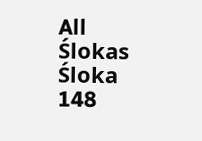All Ślokas
Śloka 148